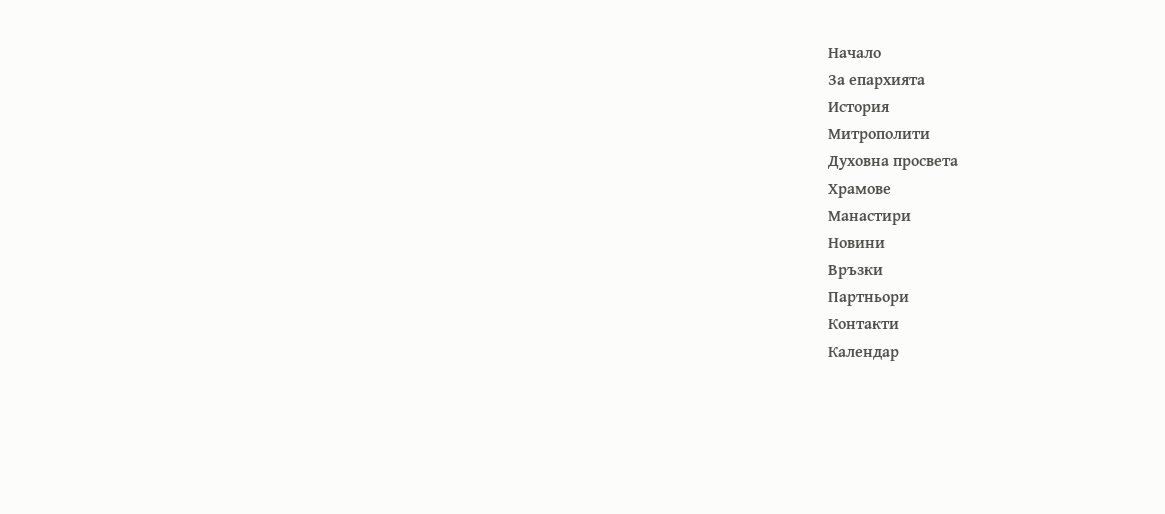Начало
За епархията
История
Митрополити
Духовна просвета
Храмове
Манастири
Новини
Връзки
Партньори
Контакти
Календар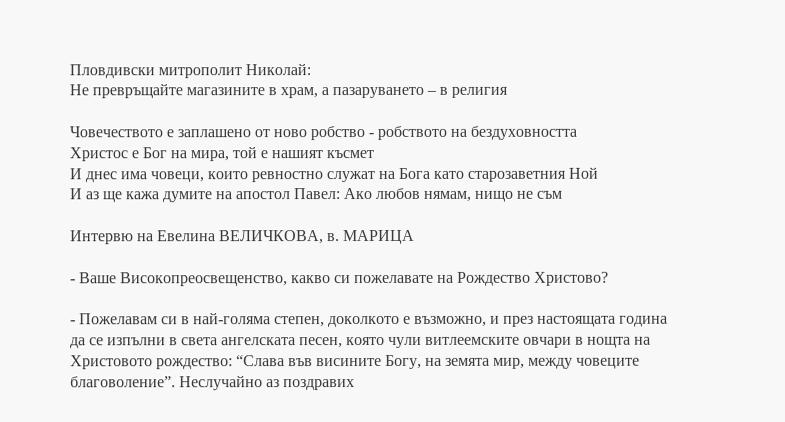Пловдивски митрополит Николай:
Не превръщайте магазините в храм, а пазаруването – в религия

Човечеството е заплашено от ново робство - робството на бездуховността
Христос е Бог на мира, той е нашият късмет
И днес има човеци, които ревностно служат на Бога като старозаветния Ной
И аз ще кажа думите на апостол Павел: Ако любов нямам, нищо не съм

Интервю на Евелина ВЕЛИЧКОВА, в. МАРИЦА

- Ваше Високопреосвещенство, какво си пожелавате на Рождество Христово?

- Пожелавам си в най-голяма степен, доколкото е възможно, и през настоящата година да се изпълни в света ангелската песен, която чули витлеемските овчари в нощта на Христовото рождество: “Слава във висините Богу, на земята мир, между човеците благоволение”. Неслучайно аз поздравих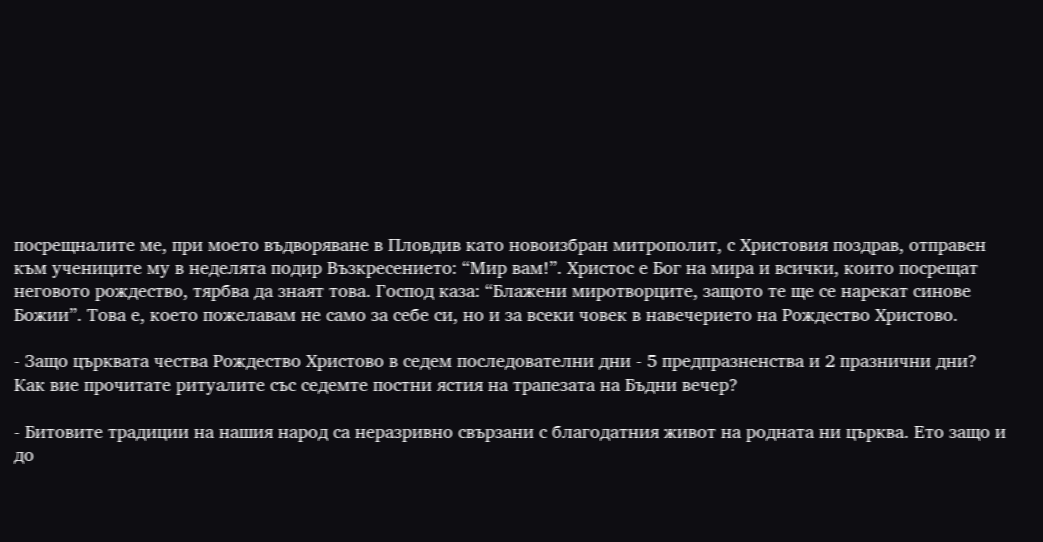посрещналите ме, при моето въдворяване в Пловдив като новоизбран митрополит, с Христовия поздрав, отправен към учениците му в неделята подир Възкресението: “Мир вам!”. Христос е Бог на мира и всички, които посрещат неговото рождество, тярбва да знаят това. Господ каза: “Блажени миротворците, защото те ще се нарекат синове Божии”. Това е, което пожелавам не само за себе си, но и за всеки човек в навечерието на Рождество Христово.

- Защо църквата чества Рождество Христово в седем последователни дни - 5 предпразненства и 2 празнични дни? Как вие прочитате ритуалите със седемте постни ястия на трапезата на Бъдни вечер?

- Битовите традиции на нашия народ са неразривно свързани с благодатния живот на родната ни църква. Ето защо и до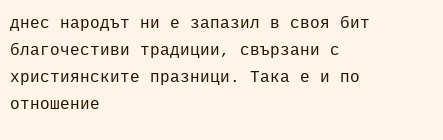днес народът ни е запазил в своя бит благочестиви традиции, свързани с християнските празници. Така е и по отношение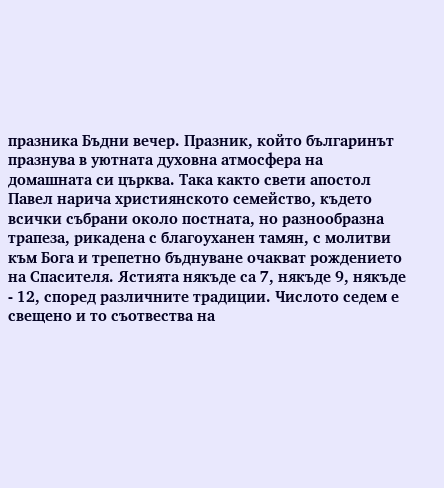празника Бъдни вечер. Празник, който българинът празнува в уютната духовна атмосфера на домашната си църква. Така както свети апостол Павел нарича християнското семейство, където всички събрани около постната, но разнообразна трапеза, рикадена с благоуханен тамян, с молитви към Бога и трепетно бъднуване очакват рождението на Спасителя. Ястията някъде са 7, някъде 9, някъде - 12, според различните традиции. Числото седем е свещено и то съотвества на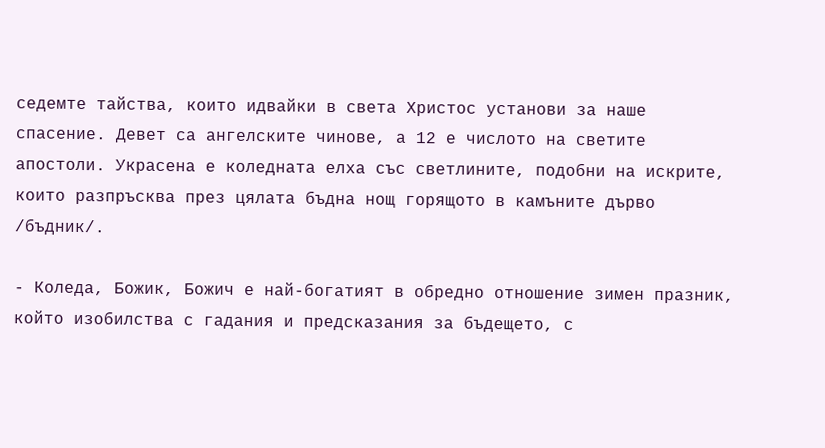седемте тайства, които идвайки в света Христос установи за наше спасение. Девет са ангелските чинове, а 12 е числото на светите апостоли. Украсена е коледната елха със светлините, подобни на искрите, които разпръсква през цялата бъдна нощ горящото в камъните дърво /бъдник/.

- Коледа, Божик, Божич е най-богатият в обредно отношение зимен празник, който изобилства с гадания и предсказания за бъдещето, с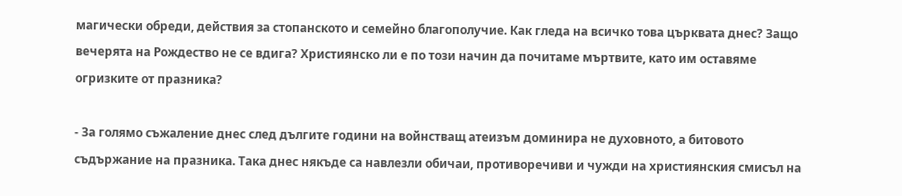магически обреди, действия за стопанското и семейно благополучие. Как гледа на всичко това църквата днес? Защо вечерята на Рождество не се вдига? Християнско ли е по този начин да почитаме мъртвите, като им оставяме огризките от празника?

- За голямо съжаление днес след дългите години на войнстващ атеизъм доминира не духовното, а битовото съдържание на празника. Така днес някъде са навлезли обичаи, противоречиви и чужди на християнския смисъл на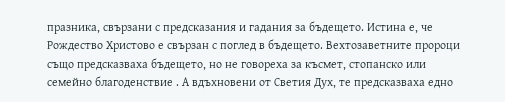празника, свързани с предсказания и гадания за бъдещето. Истина е, че Рождество Христово е свързан с поглед в бъдещето. Вехтозаветните пророци също предсказваха бъдещето, но не говореха за късмет, стопанско или семейно благоденствие . А вдъхновени от Светия Дух, те предсказваха едно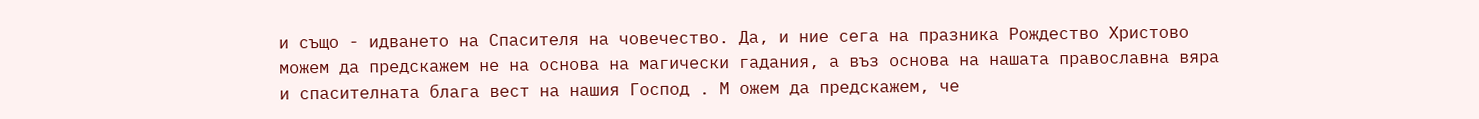и също - идването на Спасителя на човечество. Да, и ние сега на празника Рождество Христово можем да предскажем не на основа на магически гадания, а въз основа на нашата православна вяра и спасителната блага вест на нашия Господ . М ожем да предскажем, че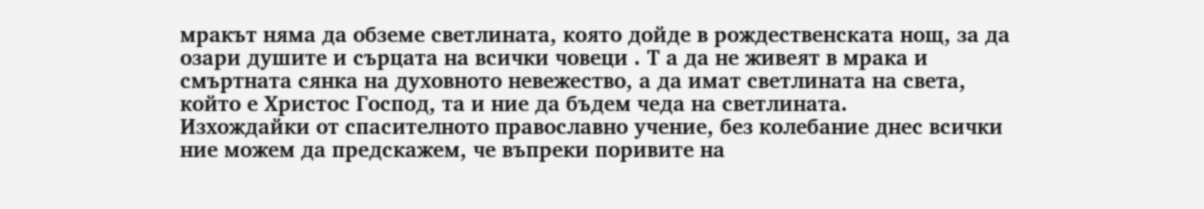мракът няма да обземе светлината, която дойде в рождественската нощ, за да озари душите и сърцата на всички човеци . Т а да не живеят в мрака и смъртната сянка на духовното невежество, а да имат светлината на света, който е Христос Господ, та и ние да бъдем чеда на светлината.
Изхождайки от спасителното православно учение, без колебание днес всички ние можем да предскажем, че въпреки поривите на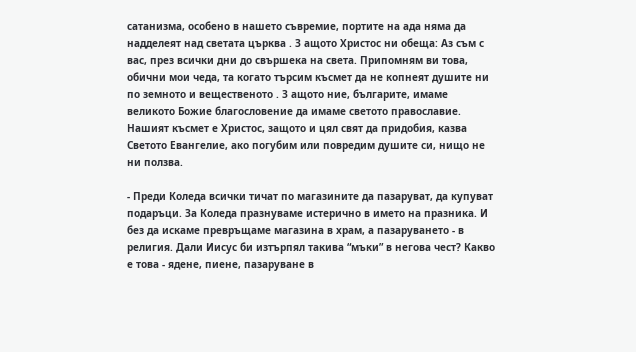сатанизма, особено в нашето съвремие, портите на ада няма да надделеят над светата църква . З ащото Христос ни обеща: Аз съм с вас, през всички дни до свършека на света. Припомням ви това, обични мои чеда, та когато търсим късмет да не копнеят душите ни по земното и вещественото . З ащото ние, българите, имаме великото Божие благословение да имаме светото православие. Нашият късмет е Христос, защото и цял свят да придобия, казва Светото Евангелие, ако погубим или повредим душите си, нищо не ни ползва.

- Преди Коледа всички тичат по магазините да пазаруват, да купуват подаръци. За Коледа празнуваме истерично в името на празника. И без да искаме превръщаме магазина в храм, а пазаруването - в религия. Дали Иисус би изтърпял такива “мъки” в негова чест? Какво е това - ядене, пиене, пазаруване в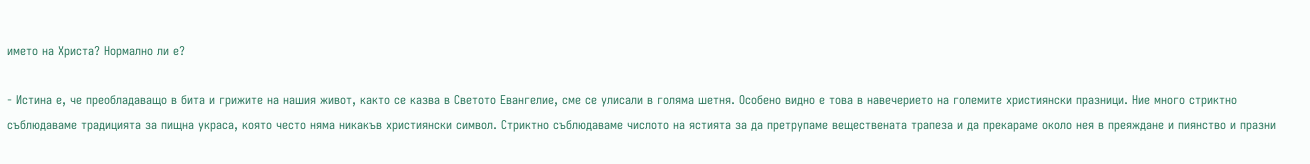името на Христа? Нормално ли е?

- Истина е, че преобладаващо в бита и грижите на нашия живот, както се казва в Светото Евангелие, сме се улисали в голяма шетня. Особено видно е това в навечерието на големите християнски празници. Ние много стриктно съблюдаваме традицията за пищна украса, която често няма никакъв християнски символ. Стриктно съблюдаваме числото на ястията за да претрупаме веществената трапеза и да прекараме около нея в преяждане и пиянство и празни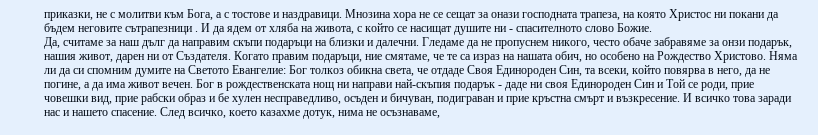приказки, не с молитви към Бога, а с тостове и наздравици. Мнозина хора не се сещат за онази господната трапеза, на която Христос ни покани да бъдем неговите сътрапезници . И да ядем от хляба на живота, с който се насищат душите ни - спасителното слово Божие.
Да, считаме за наш дълг да направим скъпи подаръци на близки и далечни. Гледаме да не пропуснем никого, често обаче забравяме за онзи подарък, нашия живот, дарен ни от Създателя. Когато правим подаръци, ние смятаме, че те са израз на нашата обич, но особено на Рождество Христово. Няма ли да си спомним думите на Светото Евангелие: Бог толкоз обикна света, че отдаде Своя Единороден Син, та всеки, който повярва в него, да не погине, а да има живот вечен. Бог в рождественската нощ ни направи най-скъпия подарък - даде ни своя Единороден Син и Той се роди, прие човешки вид, прие рабски образ и бе хулен несправедливо, осъден и бичуван, подиграван и прие кръстна смърт и възкресение. И всичко това заради нас и нашето спасение. След всичко, което казахме дотук, нима не осъзнаваме,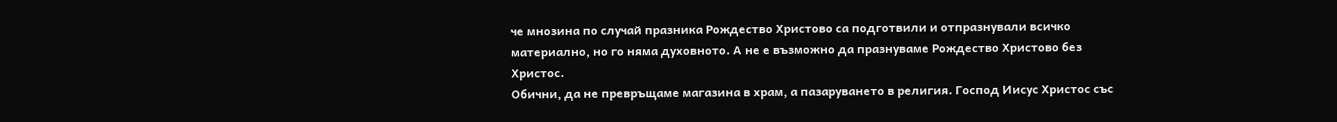че мнозина по случай празника Рождество Христово са подготвили и отпразнували всичко материално, но го няма духовното. А не е възможно да празнуваме Рождество Христово без Христос.
Обични, да не превръщаме магазина в храм, а пазаруването в религия. Господ Иисус Христос със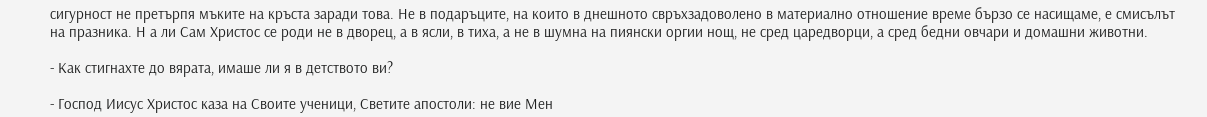сигурност не претърпя мъките на кръста заради това. Не в подаръците, на които в днешното свръхзадоволено в материално отношение време бързо се насищаме, е смисълът на празника. Н а ли Сам Христос се роди не в дворец, а в ясли, в тиха, а не в шумна на пиянски оргии нощ, не сред царедворци, а сред бедни овчари и домашни животни.

- Как стигнахте до вярата, имаше ли я в детството ви?

- Господ Иисус Христос каза на Своите ученици, Светите апостоли: не вие Мен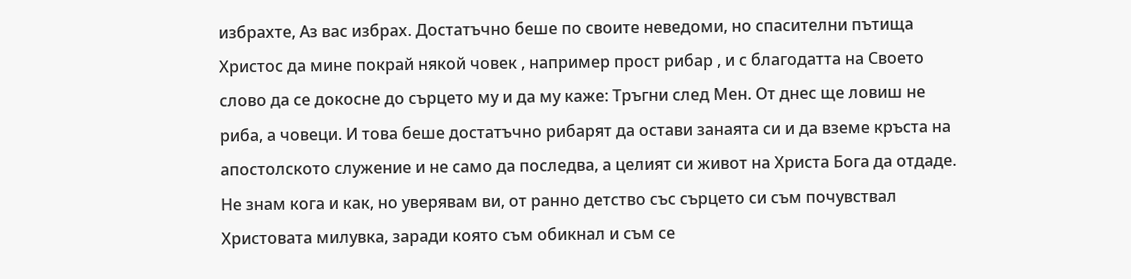избрахте, Аз вас избрах. Достатъчно беше по своите неведоми, но спасителни пътища Христос да мине покрай някой човек , например прост рибар , и с благодатта на Своето слово да се докосне до сърцето му и да му каже: Тръгни след Мен. От днес ще ловиш не риба, а човеци. И това беше достатъчно рибарят да остави занаята си и да вземе кръста на апостолското служение и не само да последва, а целият си живот на Христа Бога да отдаде. Не знам кога и как, но уверявам ви, от ранно детство със сърцето си съм почувствал Христовата милувка, заради която съм обикнал и съм се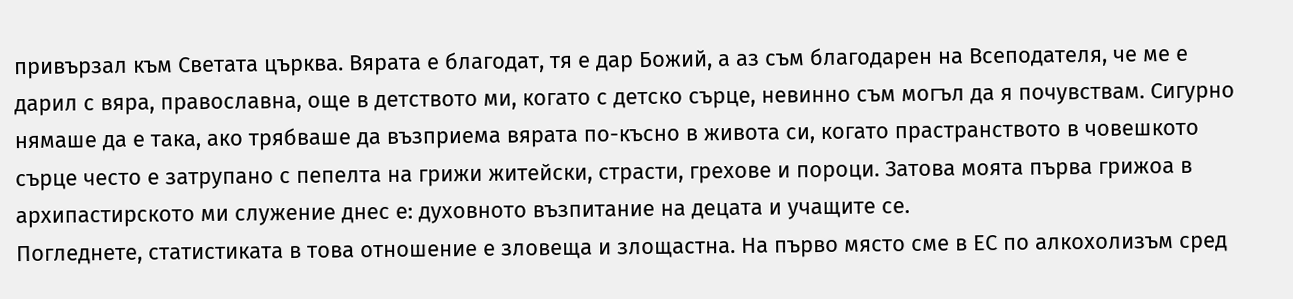привързал към Светата църква. Вярата е благодат, тя е дар Божий, а аз съм благодарен на Всеподателя, че ме е дарил с вяра, православна, още в детството ми, когато с детско сърце, невинно съм могъл да я почувствам. Сигурно нямаше да е така, ако трябваше да възприема вярата по-късно в живота си, когато прастранството в човешкото сърце често е затрупано с пепелта на грижи житейски, страсти, грехове и пороци. Затова моята първа грижоа в архипастирското ми служение днес е: духовното възпитание на децата и учащите се.
Погледнете, статистиката в това отношение е зловеща и злощастна. На първо място сме в ЕС по алкохолизъм сред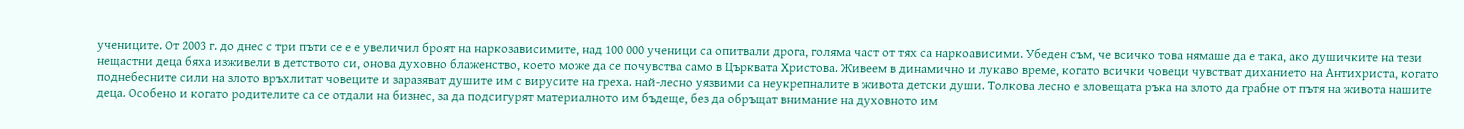учениците. От 2003 г. до днес с три пъти се е е увеличил броят на наркозависимите, над 100 000 ученици са опитвали дрога, голяма част от тях са наркоависими. Убеден съм, че всичко това нямаше да е така, ако душичките на тези нещастни деца бяха изживели в детството си, онова духовно блаженство, което може да се почувства само в Църквата Христова. Живеем в динамично и лукаво време, когато всички човеци чувстват диханието на Антихриста, когато поднебесните сили на злото връхлитат човеците и заразяват душите им с вирусите на греха. най-лесно уязвими са неукрепналите в живота детски души. Толкова лесно е зловещата ръка на злото да грабне от пътя на живота нашите деца. Особено и когато родителите са се отдали на бизнес, за да подсигурят материалното им бъдеще, без да обръщат внимание на духовното им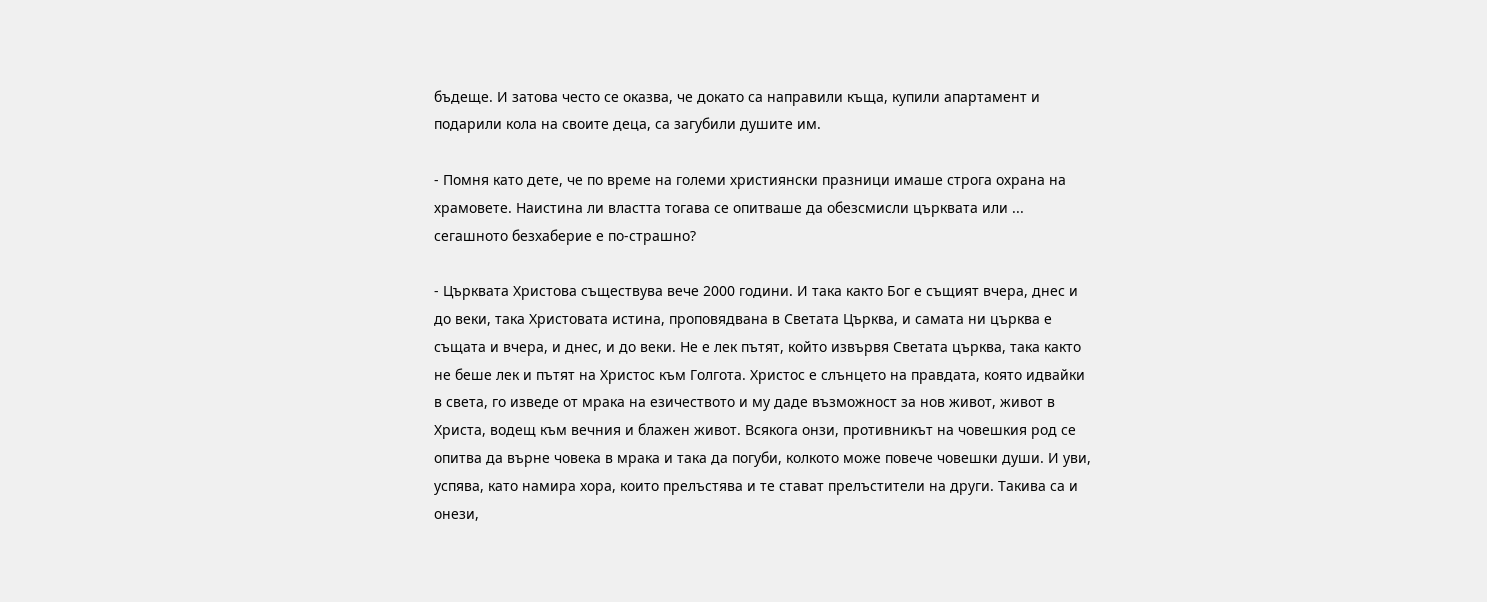бъдеще. И затова често се оказва, че докато са направили къща, купили апартамент и подарили кола на своите деца, са загубили душите им.

- Помня като дете, че по време на големи християнски празници имаше строга охрана на храмовете. Наистина ли властта тогава се опитваше да обезсмисли църквата или ... сегашното безхаберие е по-страшно?

- Църквата Христова съществува вече 2000 години. И така както Бог е същият вчера, днес и до веки, така Христовата истина, проповядвана в Светата Църква, и самата ни църква е същата и вчера, и днес, и до веки. Не е лек пътят, който извървя Светата църква, така както не беше лек и пътят на Христос към Голгота. Христос е слънцето на правдата, която идвайки в света, го изведе от мрака на езичеството и му даде възможност за нов живот, живот в Христа, водещ към вечния и блажен живот. Всякога онзи, противникът на човешкия род се опитва да върне човека в мрака и така да погуби, колкото може повече човешки души. И уви, успява, като намира хора, които прелъстява и те стават прелъстители на други. Такива са и онези,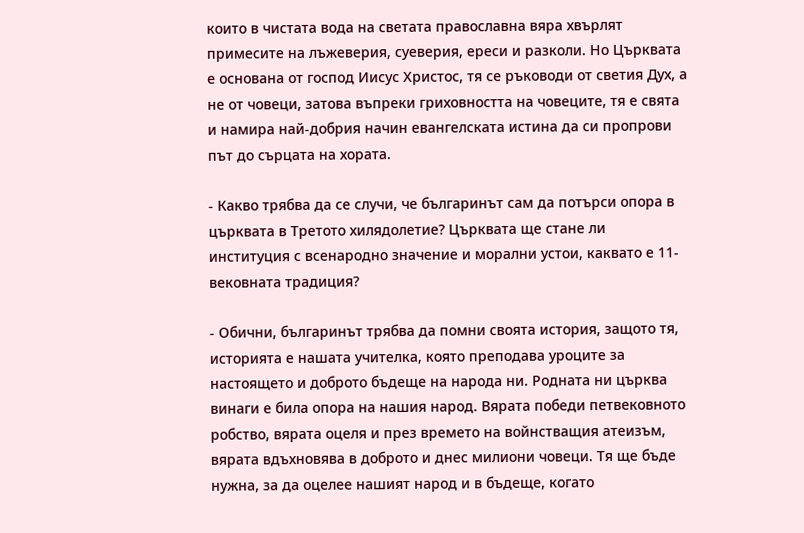които в чистата вода на светата православна вяра хвърлят примесите на лъжеверия, суеверия, ереси и разколи. Но Църквата е основана от господ Иисус Христос, тя се ръководи от светия Дух, а не от човеци, затова въпреки гриховността на човеците, тя е свята и намира най-добрия начин евангелската истина да си пропрови път до сърцата на хората.

- Какво трябва да се случи, че българинът сам да потърси опора в църквата в Третото хилядолетие? Църквата ще стане ли институция с всенародно значение и морални устои, каквато е 11-вековната традиция?

- Обични, българинът трябва да помни своята история, защото тя, историята е нашата учителка, която преподава уроците за настоящето и доброто бъдеще на народа ни. Родната ни църква винаги е била опора на нашия народ. Вярата победи петвековното робство, вярата оцеля и през времето на войнстващия атеизъм, вярата вдъхновява в доброто и днес милиони човеци. Тя ще бъде нужна, за да оцелее нашият народ и в бъдеще, когато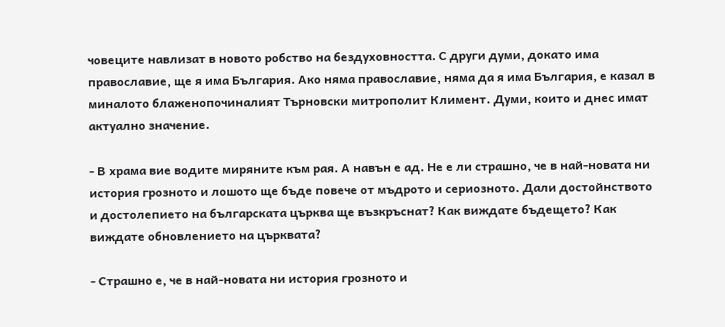човеците навлизат в новото робство на бездуховността. С други думи, докато има православие, ще я има България. Ако няма православие, няма да я има България, е казал в миналото блаженопочиналият Търновски митрополит Климент. Думи, които и днес имат актуално значение.

- В храма вие водите миряните към рая. А навън е ад. Не е ли страшно, че в най-новата ни история грозното и лошото ще бъде повече от мъдрото и сериозното. Дали достойнството и достолепието на българската църква ще възкръснат? Как виждате бъдещето? Как виждате обновлението на църквата?

- Страшно е, че в най-новата ни история грозното и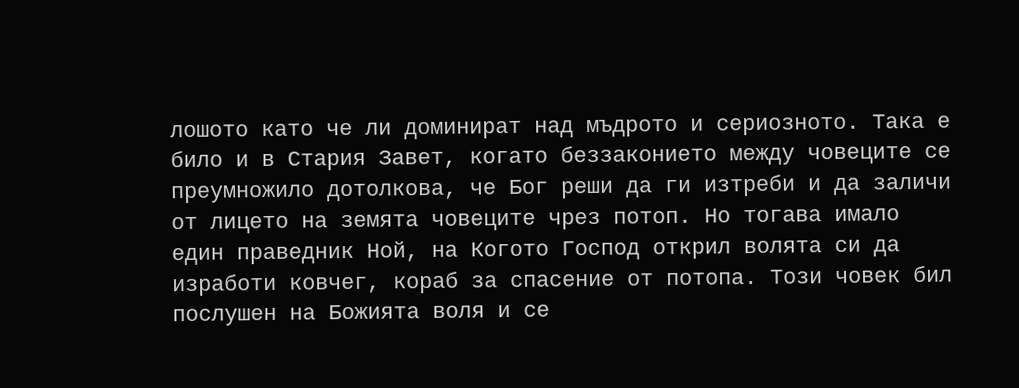лошото като че ли доминират над мъдрото и сериозното. Така е било и в Стария Завет, когато беззаконието между човеците се преумножило дотолкова, че Бог реши да ги изтреби и да заличи от лицето на земята човеците чрез потоп. Но тогава имало един праведник Ной, на Когото Господ открил волята си да изработи ковчег, кораб за спасение от потопа. Този човек бил послушен на Божията воля и се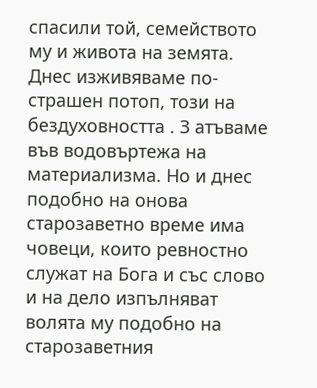спасили той, семейството му и живота на земята.
Днес изживяваме по-страшен потоп, този на бездуховността . З атъваме във водовъртежа на материализма. Но и днес подобно на онова старозаветно време има човеци, които ревностно служат на Бога и със слово и на дело изпълняват волята му подобно на старозаветния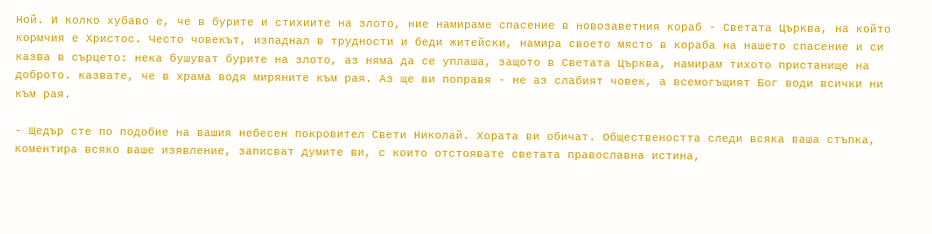Ной. И колко хубаво е, че в бурите и стихиите на злото, ние намираме спасение в новозаветния кораб - Светата Църква, на който кормчия е Христос. Често човекът, изпаднал в трудности и беди житейски, намира своето място в кораба на нашето спасение и си казва в сърцето: нека бушуват бурите на злото, аз няма да се уплаша, защото в Светата Църква, намирам тихото пристанище на доброто. казвате, че в храма водя миряните към рая. Аз ще ви поправя - не аз слабият човек, а всемогъщият Бог води всички ни към рая.

- Щедър сте по подобие на вашия небесен покровител Свети Николай. Хората ви обичат. Обществеността следи всяка ваша стъпка, коментира всяко ваше изявление, записват думите ви, с които отстоявате светата православна истина,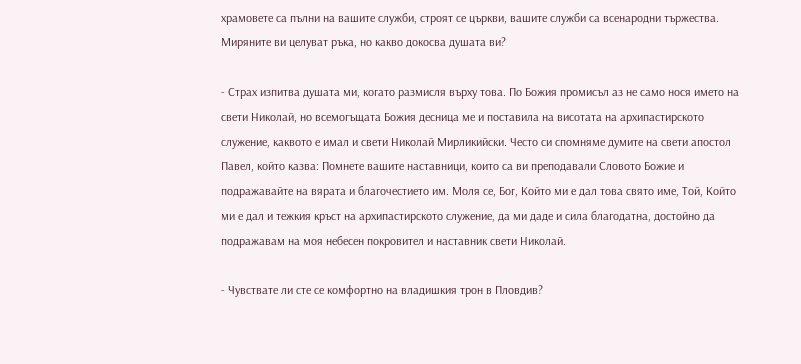храмовете са пълни на вашите служби, строят се църкви, вашите служби са всенародни тържества. Миряните ви целуват ръка, но какво докосва душата ви?

- Страх изпитва душата ми, когато размисля върху това. По Божия промисъл аз не само нося името на свети Николай, но всемогъщата Божия десница ме и поставила на висотата на архипастирското служение, каквото е имал и свети Николай Мирликийски. Често си спомняме думите на свети апостол Павел, който казва: Помнете вашите наставници, които са ви преподавали Словото Божие и подражавайте на вярата и благочестието им. Моля се, Бог, Който ми е дал това свято име, Той, Който ми е дал и тежкия кръст на архипастирското служение, да ми даде и сила благодатна, достойно да подражавам на моя небесен покровител и наставник свети Николай.

- Чувствате ли сте се комфортно на владишкия трон в Пловдив?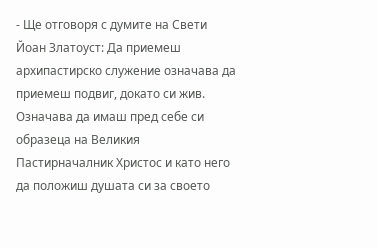- Ще отговоря с думите на Свети Йоан Златоуст: Да приемеш архипастирско служение означава да приемеш подвиг, докато си жив. Означава да имаш пред себе си образеца на Великия Пастирначалник Христос и като него да положиш душата си за своето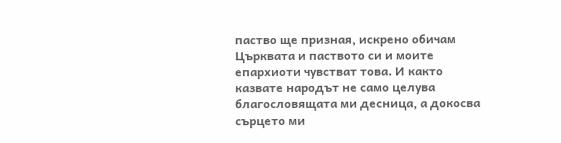паство ще призная, искрено обичам Църквата и паството си и моите епархиоти чувстват това. И както казвате народът не само целува благословящата ми десница, а докосва сърцето ми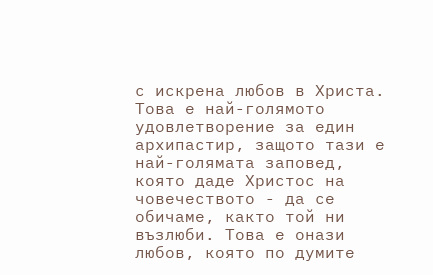с искрена любов в Христа. Това е най-голямото удовлетворение за един архипастир, защото тази е най-голямата заповед, която даде Христос на човечеството - да се обичаме, както той ни възлюби. Това е онази любов, която по думите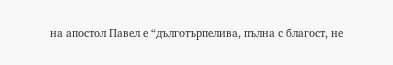на апостол Павел е “дълготърпелива, пълна с благост, не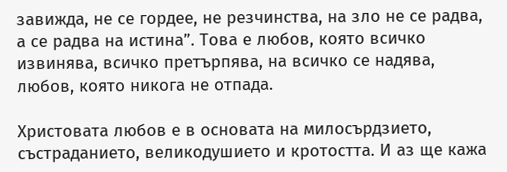завижда, не се гордее, не резчинства, на зло не се радва, а се радва на истина”. Това е любов, която всичко извинява, всичко претърпява, на всичко се надява, любов, която никога не отпада.

Христовата любов е в основата на милосърдзието, състраданието, великодушието и кротостта. И аз ще кажа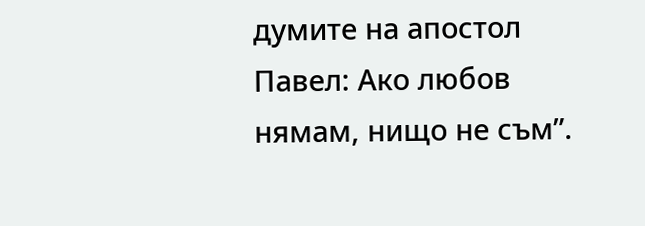думите на апостол Павел: Ако любов нямам, нищо не съм”.